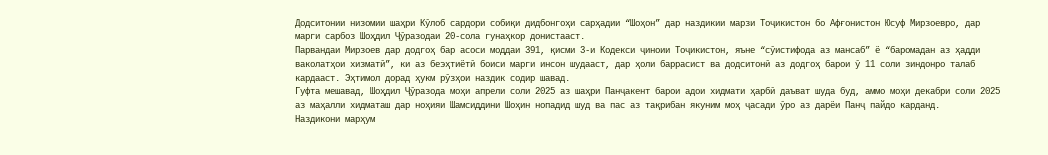Додситонии низомии шаҳри Кӯлоб сардори собиқи дидбонгоҳи сарҳадии “Шоҳон” дар наздикии марзи Тоҷикистон бо Афғонистон Юсуф Мирзоевро, дар марги сарбоз Шоҳдил Ҷӯразодаи 20-сола гунаҳкор донистааст.
Парвандаи Мирзоев дар додгоҳ бар асоси моддаи 391, қисми 3-и Кодекси ҷиноии Тоҷикистон, яъне “сӯистифода аз мансаб” ё “баромадан аз ҳадди ваколатҳои хизматӣ”, ки аз беэҳтиётӣ боиси марги инсон шудааст, дар ҳоли баррасист ва додситонӣ аз додгоҳ барои ӯ 11 соли зиндонро талаб кардааст. Эҳтимол дорад ҳукм рӯзҳои наздик содир шавад.
Гуфта мешавад, Шоҳдил Ҷӯразода моҳи апрели соли 2025 аз шаҳри Панҷакент барои адои хидмати ҳарбӣ даъват шуда буд, аммо моҳи декабри соли 2025 аз маҳалли хидматаш дар ноҳияи Шамсиддини Шоҳин нопадид шуд ва пас аз тақрибан якуним моҳ ҷасади ӯро аз дарёи Панҷ пайдо карданд.
Наздикони марҳум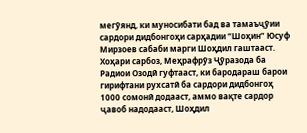мегӯянд, ки муносибати бад ва тамаъҷӯии сардори дидбонгоҳи сарҳадии “Шоҳин” Юсуф Мирзоев сабаби марги Шоҳдил гаштааст.
Хоҳари сарбоз, Меҳрафрӯз Ҷӯразода ба Радиои Озодӣ гуфтааст, ки бародараш барои гирифтани рухсатӣ ба сардори дидбонгоҳ 1000 сомонӣ додааст, аммо вақте сардор ҷавоб надодааст, Шоҳдил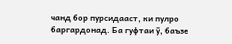чанд бор пурсидааст, ки пулро баргардонад. Ба гуфтаи ӯ, баъзе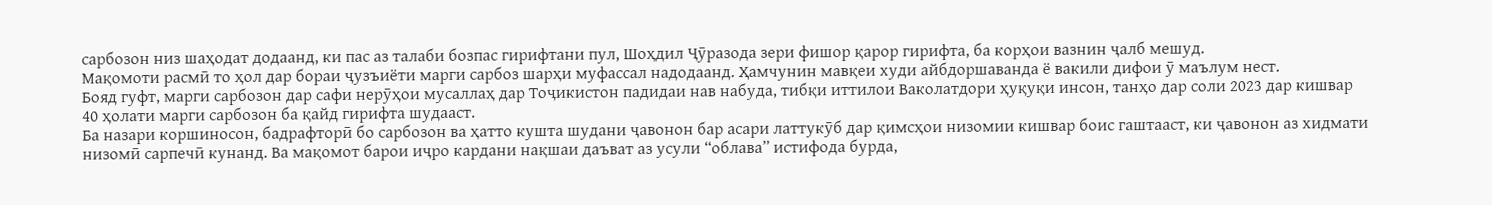сарбозон низ шаҳодат додаанд, ки пас аз талаби бозпас гирифтани пул, Шоҳдил Ҷӯразода зери фишор қарор гирифта, ба корҳои вазнин ҷалб мешуд.
Мақомоти расмӣ то ҳол дар бораи ҷузъиёти марги сарбоз шарҳи муфассал надодаанд. Ҳамчунин мавқеи худи айбдоршаванда ё вакили дифои ӯ маълум нест.
Бояд гуфт, марги сарбозон дар сафи нерӯҳои мусаллаҳ дар Тоҷикистон падидаи нав набуда, тибқи иттилои Ваколатдори ҳуқуқи инсон, танҳо дар соли 2023 дар кишвар 40 ҳолати марги сарбозон ба қайд гирифта шудааст.
Ба назари коршиносон, бадрафторӣ бо сарбозон ва ҳатто кушта шудани ҷавонон бар асари латтукӯб дар қимсҳои низомии кишвар боис гаштааст, ки ҷавонон аз хидмати низомӣ сарпечӣ кунанд. Ва мақомот барои иҷро кардани нақшаи даъват аз усули “облава” истифода бурда,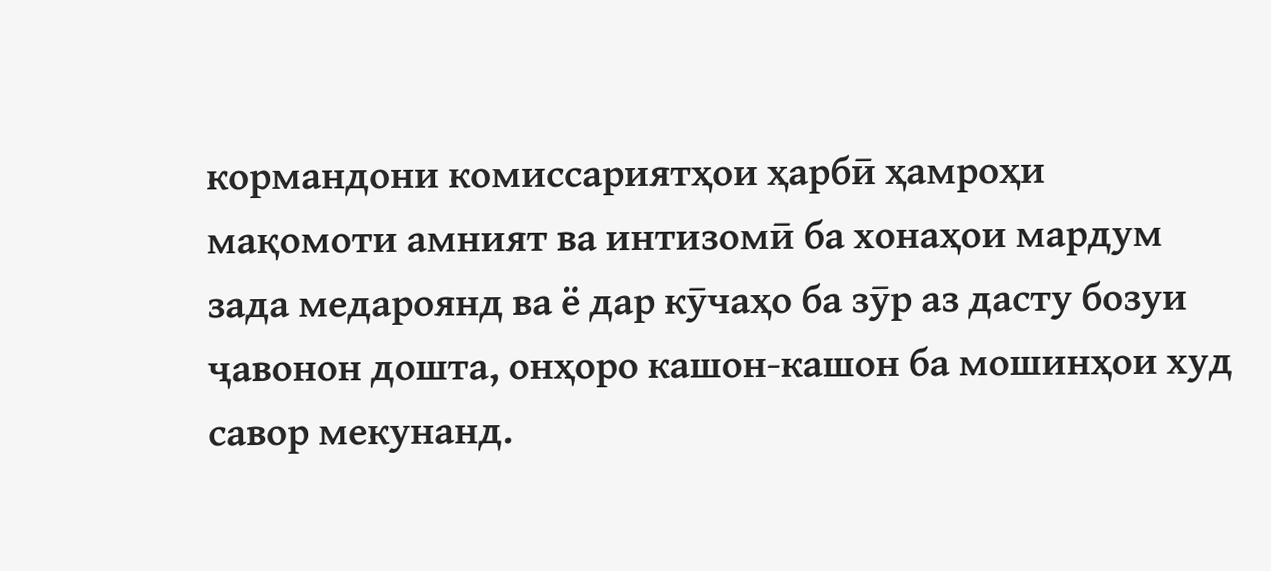кормандони комиссариятҳои ҳарбӣ ҳамроҳи мақомоти амният ва интизомӣ ба хонаҳои мардум зада медароянд ва ё дар кӯчаҳо ба зӯр аз дасту бозуи ҷавонон дошта, онҳоро кашон-кашон ба мошинҳои худ савор мекунанд.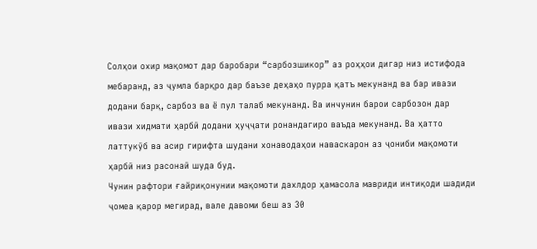Солҳои охир мақомот дар баробари “сарбозшикор” аз роҳҳои дигар низ истифода мебаранд, аз ҷумла барқро дар баъзе деҳаҳо пурра қатъ мекунанд ва бар ивази додани барқ, сарбоз ва ё пул талаб мекунанд. Ва инчунин барои сарбозон дар ивази хидмати ҳарбӣ додани ҳуҷҷати ронандагиро ваъда мекунанд. Ва ҳатто латтукӯб ва асир гирифта шудани хонаводаҳои наваскарон аз ҷониби мақомоти ҳарбӣ низ расонаӣ шуда буд.
Чунин рафтори ғайриқонунии мақомоти дахлдор ҳамасола мавриди интиқоди шадиди ҷомеа қарор мегирад, вале давоми беш аз 30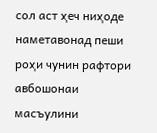сол аст ҳеч ниҳоде наметавонад пеши роҳи чунин рафтори авбошонаи масъулини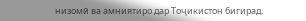низомӣ ва амниятиро дар Тоҷикистон бигирад.